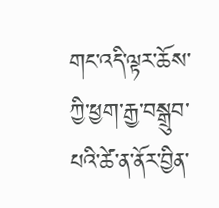གང་འདི་ལྟར་ཆོས་ཀྱི་ཕྱག་རྒྱ་བསྒྲུབ་པའི་ཚེ་ན་ནོར་བྱིན་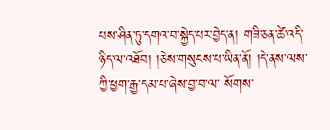པས་ཤིན་ཏུ་དགའ་བ་སྐྱེད་པར་བྱེད་ན། གཟི་ཅན་ཚེ་འདི་ཉིད་ལ་འཐོབ། །ཅེས་གསུངས་པ་ཡིན་ནོ། །དེ་ནས་ལས་ཀྱི་ཕྱག་རྒྱ་དམ་པ་ཞེས་བྱ་བ་ལ་ སོགས་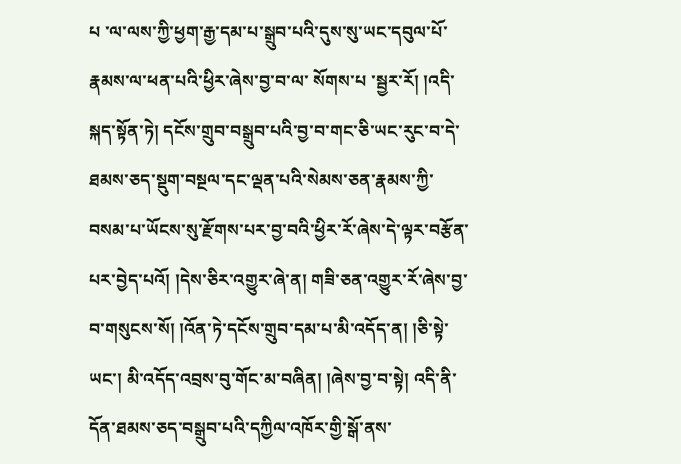པ ་ལ་ལས་ཀྱི་ཕྱག་རྒྱ་དམ་པ་སྒྲུབ་པའི་དུས་སུ་ཡང་དབུལ་པོ་རྣམས་ལ་ཕན་པའི་ཕྱིར་ཞེས་བྱ་བ་ལ་ སོགས་པ ་སྦྱར་རོ། །འདི་སྐད་སྟོན་ཏེ། དངོས་གྲུབ་བསྒྲུབ་པའི་བྱ་བ་གང་ཅི་ཡང་རུང་བ་དེ་ཐམས་ཅད་སྡུག་བསྔལ་དང་ལྡན་པའི་སེམས་ཅན་རྣམས་ཀྱི་བསམ་པ་ཡོངས་སུ་རྫོགས་པར་བྱ་བའི་ཕྱིར་རོ་ཞེས་དེ་ལྟར་བརྩོན་པར་བྱེད་པའོ། །དེས་ཅིར་འགྱུར་ཞེ་ན། གཟི་ཅན་འགྱུར་རོ་ཞེས་བྱ་བ་གསུངས་སོ། །འོན་ཏེ་དངོས་གྲུབ་དམ་པ་མི་འདོད་ན། །ཅི་སྟེ་ཡང་། མི་འདོད་འབྲས་བུ་གོང་མ་བཞིན། །ཞེས་བྱ་བ་སྟེ། འདི་ནི་དོན་ཐམས་ཅད་བསྒྲུབ་པའི་དཀྱིལ་འཁོར་གྱི་སྒོ་ནས་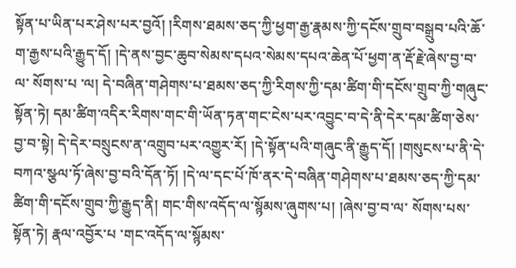སྟོན་པ་ཡིན་པར་ཤེས་པར་བྱའོ། །རིགས་ཐམས་ཅད་ཀྱི་ཕྱག་རྒྱ་རྣམས་ཀྱི་དངོས་གྲུབ་བསྒྲུབ་པའི་ཆོ་ག་རྒྱས་པའི་རྒྱུད་དོ། །དེ་ནས་བྱང་ཆུབ་སེམས་དཔའ་སེམས་དཔའ་ཆེན་པོ་ཕྱག་ན་རྡོ་རྗེ་ཞེས་བྱ་བ་ལ་ སོགས་པ ་ལ། དེ་བཞིན་གཤེགས་པ་ཐམས་ཅད་ཀྱི་རིགས་ཀྱི་དམ་ཚིག་གི་དངོས་གྲུབ་ཀྱི་གཞུང་སྟོན་ཏེ། དམ་ཚིག་འདིར་རིགས་གང་གི་ཡོན་ཏན་གང་ངེས་པར་འབྱུང་བ་དེ་ནི་དེར་དམ་ཚིག་ཅེས་བྱ་བ་སྟེ། དེ་དེར་བསྲུངས་ན་འགྲུབ་པར་འགྱུར་རོ། །དེ་སྟོན་པའི་གཞུང་ནི་རྒྱུད་དོ། །གསུངས་པ་ནི་དེ་བཀའ་སྩལ་ཏོ་ཞེས་བྱ་བའི་དོན་ཏོ། །དེ་ལ་དང་པོ་ཁོ་ནར་དེ་བཞིན་གཤེགས་པ་ཐམས་ཅད་ཀྱི་དམ་ཚིག་གི་དངོས་གྲུབ་ཀྱི་རྒྱུད་ནི། གང་གིས་འདོད་ལ་སྙོམས་ཞུགས་པ། །ཞེས་བྱ་བ་ལ་ སོགས་པས་སྟོན་ཏེ། རྣལ་འབྱོར་པ ་གང་འདོད་ལ་སྙོམས་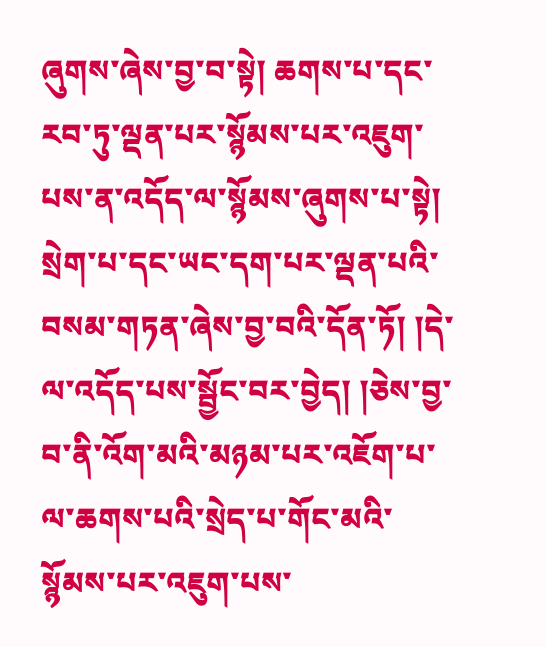ཞུགས་ཞེས་བྱ་བ་སྟེ། ཆགས་པ་དང་རབ་ཏུ་ལྡན་པར་སྙོམས་པར་འཇུག་པས་ན་འདོད་ལ་སྙོམས་ཞུགས་པ་སྟེ། སྲེག་པ་དང་ཡང་དག་པར་ལྡན་པའི་བསམ་གཏན་ཞེས་བྱ་བའི་དོན་ཏོ། །དེ་ལ་འདོད་པས་སྦྱོང་བར་བྱེད། །ཅེས་བྱ་བ་ནི་འོག་མའི་མཉམ་པར་འཇོག་པ་ལ་ཆགས་པའི་སྲེད་པ་གོང་མའི་སྙོམས་པར་འཇུག་པས་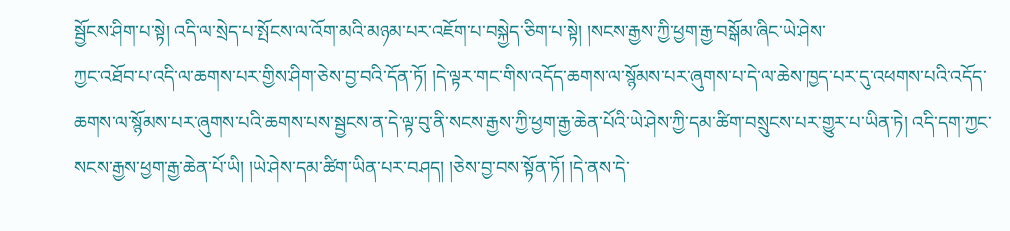སྦྱོངས་ཤིག་པ་སྟེ། འདི་ལ་སྲེད་པ་སྤོངས་ལ་འོག་མའི་མཉམ་པར་འཇོག་པ་བསྐྱེད་ཅིག་པ་སྟེ། །སངས་རྒྱས་ཀྱི་ཕྱག་རྒྱ་བསྒོམ་ཞིང་ཡེ་ཤེས་
ཀྱང་འཐོབ་པ་འདི་ལ་ཆགས་པར་གྱིས་ཤིག་ཅེས་བྱ་བའི་དོན་ཏོ། །དེ་ལྟར་གང་གིས་འདོད་ཆགས་ལ་སྙོམས་པར་ཞུགས་པ་དེ་ལ་ཆེས་ཁྱད་པར་དུ་འཕགས་པའི་འདོད་ཆགས་ལ་སྙོམས་པར་ཞུགས་པའི་ཆགས་པས་སྦྱངས་ན་དེ་ལྟ་བུ་ནི་སངས་རྒྱས་ཀྱི་ཕྱག་རྒྱ་ཆེན་པོའི་ཡེ་ཤེས་ཀྱི་དམ་ཚིག་བསྲུངས་པར་གྱུར་པ་ཡིན་ཏེ། འདི་དག་ཀྱང་སངས་རྒྱས་ཕྱག་རྒྱ་ཆེན་པོ་ཡི། །ཡེ་ཤེས་དམ་ཚིག་ཡིན་པར་བཤད། །ཅེས་བྱ་བས་སྟོན་ཏོ། །དེ་ནས་དེ་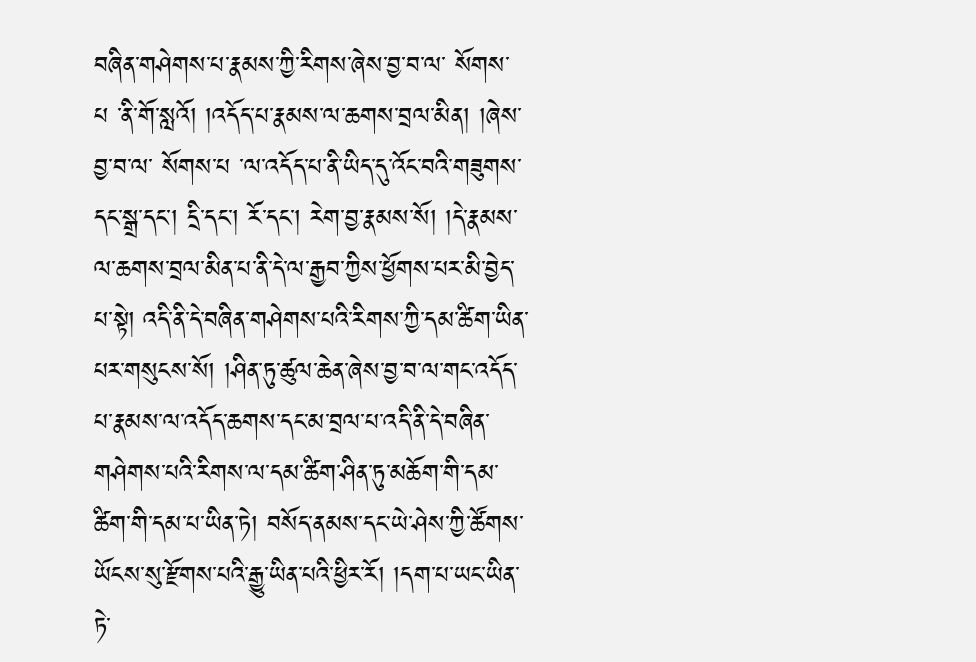བཞིན་གཤེགས་པ་རྣམས་ཀྱི་རིགས་ཞེས་བྱ་བ་ལ་ སོགས་པ ་ནི་གོ་སླའོ། །འདོད་པ་རྣམས་ལ་ཆགས་བྲལ་མིན། །ཞེས་བྱ་བ་ལ་ སོགས་པ ་ལ་འདོད་པ་ནི་ཡིད་དུ་འོང་བའི་གཟུགས་དང་སྒྲ་དང་། དྲི་དང་། རོ་དང་། རེག་བྱ་རྣམས་སོ། །དེ་རྣམས་ལ་ཆགས་བྲལ་མིན་པ་ནི་དེ་ལ་རྒྱབ་ཀྱིས་ཕྱོགས་པར་མི་བྱེད་པ་སྟེ། འདི་ནི་དེ་བཞིན་གཤེགས་པའི་རིགས་ཀྱི་དམ་ཚིག་ཡིན་པར་གསུངས་སོ། །ཤིན་ཏུ་ཚུལ་ཆེན་ཞེས་བྱ་བ་ལ་གང་འདོད་པ་རྣམས་ལ་འདོད་ཆགས་དང་མ་བྲལ་པ་འདི་ནི་དེ་བཞིན་གཤེགས་པའི་རིགས་ལ་དམ་ཚིག་ཤིན་ཏུ་མཆོག་གི་དམ་ཚིག་གི་དམ་པ་ཡིན་ཏེ། བསོད་ནམས་དང་ཡེ་ཤེས་ཀྱི་ཚོགས་ཡོངས་སུ་རྫོགས་པའི་རྒྱུ་ཡིན་པའི་ཕྱིར་རོ། །དག་པ་ཡང་ཡིན་ཏེ་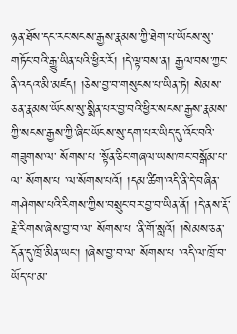ཉན་ཐོས་དང་རང་སངས་རྒྱས་རྣམས་ཀྱི་ཐེག་པ་ཡོངས་སུ་གཏོང་བའི་རྒྱུ་ཡིན་པའི་ཕྱིར་རོ། །དེ་ལྟ་བས་ན། རྒྱལ་བས་ཀྱང་ནི་འདའ་མི་མཛད། །ཅེས་བྱ་བ་གསུངས་པ་ཡིན་ཏེ། སེམས་ཅན་རྣམས་ཡོངས་སུ་སྨིན་པར་བྱ་བའི་ཕྱིར་སངས་རྒྱས་རྣམས་ཀྱི་སངས་རྒྱས་ཀྱི་ཞིང་ཡོངས་སུ་དག་པར་ཡིད་དུ་འོང་བའི་གཟུགས་ལ་ སོགས་པ ་སྟོན་ཅིང་གཞལ་ཡས་ཁང་བསྒོམ་པ་ལ་ སོགས་པ ་ལ་སོགས་པའོ། །དམ་ཚིག་འདི་ནི་དེ་བཞིན་གཤེགས་པའི་རིགས་ཀྱིས་བསྲུང་བར་བྱ་བ་ཡིན་ནོ། །དེ་ནས་རྡོ་རྗེ་རིགས་ཞེས་བྱ་བ་ལ་ སོགས་པ ་ནི་གོ་སླའོ། །སེམས་ཅན་དོན་དུ་ཁྲོ་མིན་ཡང་། །ཞེས་བྱ་བ་ལ་ སོགས་པ ་འདི་ལ་ཁྲོ་བ་ཡོད་པ་མ་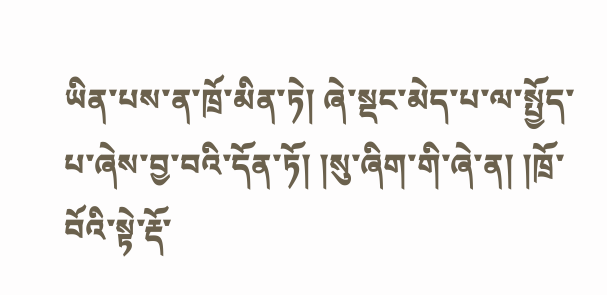ཡིན་པས་ན་ཁྲོ་མིན་ཏེ། ཞེ་སྡང་མེད་པ་ལ་སྤྱོད་པ་ཞེས་བྱ་བའི་དོན་ཏོ། །སུ་ཞིག་གི་ཞེ་ན། །ཁྲོ་བོའི་སྟེ་རྡོ་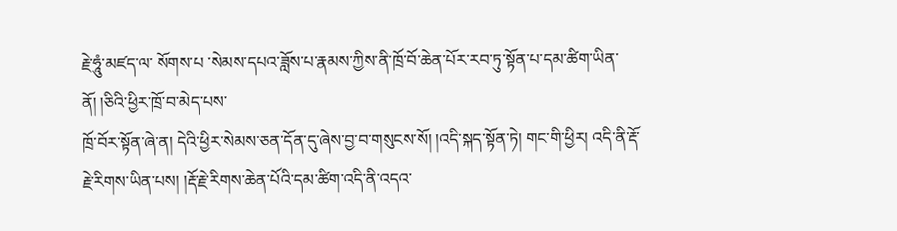རྗེ་ཧཱུཾ་མཛད་ལ་ སོགས་པ ་སེམས་དཔའ་ཟློས་པ་རྣམས་ཀྱིས་ནི་ཁྲོ་བོ་ཆེན་པོར་རབ་ཏུ་སྟོན་པ་དམ་ཚིག་ཡིན་ནོ། །ཅིའི་ཕྱིར་ཁྲོ་བ་མེད་པས་
ཁྲོ་བོར་སྟོན་ཞེ་ན། དེའི་ཕྱིར་སེམས་ཅན་དོན་དུ་ཞེས་བྱ་བ་གསུངས་སོ། །འདི་སྐད་སྟོན་ཏེ། གང་གི་ཕྱིར། འདི་ནི་རྡོ་རྗེ་རིགས་ཡིན་པས། །རྡོ་རྗེ་རིགས་ཆེན་པོའི་དམ་ཚིག་འདི་ནི་འདའ་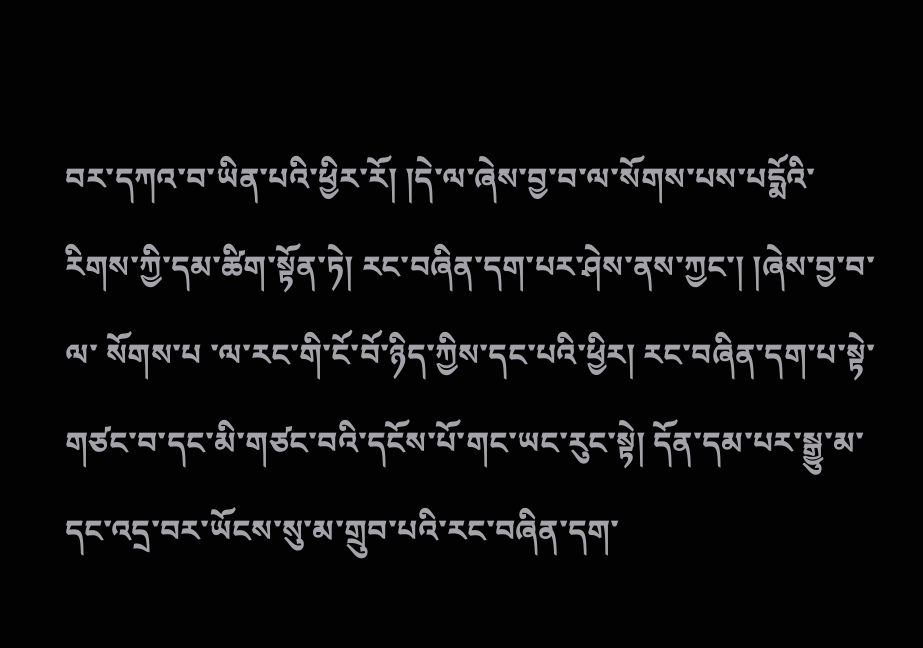བར་དཀའ་བ་ཡིན་པའི་ཕྱིར་རོ། །དེ་ལ་ཞེས་བྱ་བ་ལ་སོགས་པས་པདྨོའི་རིགས་ཀྱི་དམ་ཚིག་སྟོན་ཏེ། རང་བཞིན་དག་པར་ཤེས་ནས་ཀྱང་། །ཞེས་བྱ་བ་ལ་ སོགས་པ ་ལ་རང་གི་ངོ་བོ་ཉིད་ཀྱིས་དང་པའི་ཕྱིར། རང་བཞིན་དག་པ་སྟེ་གཙང་བ་དང་མི་གཙང་བའི་དངོས་པོ་གང་ཡང་རུང་སྟེ། དོན་དམ་པར་སྒྱུ་མ་དང་འདྲ་བར་ཡོངས་སུ་མ་གྲུབ་པའི་རང་བཞིན་དག་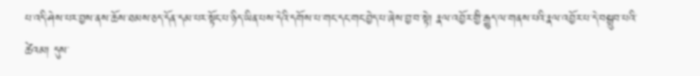པ་འདི་ཤེས་པར་བྱས་ནས་ཆོས་ཐམས་ཅད་དོན་དམ་པར་སྟོང་པ་ཉིད་ཡིན་པས་དེའི་དགོས་པ་གང་དང་གང་བྱེད་པ་ཞེས་བྱ་བ་སྟེ། རྣལ་འབྱོར་གྱི་རྒྱུད་ལ་གནས་པའི་རྣལ་འབྱོར་པ་དེ་བསྒྲུབ་པའི་ཚེའམ། དུས་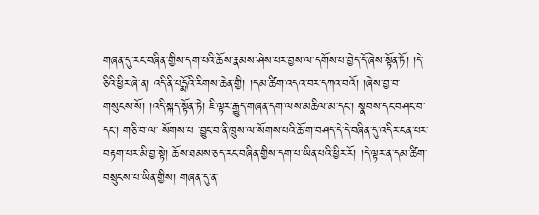གཞན་དུ་རང་བཞིན་གྱིས་དག་པའི་ཆོས་རྣམས་ཤེས་པར་བྱས་ལ་དགོས་པ་བྱེད་དོ་ཞེས་སྟོན་ཏོ། །དེ་ཅིའི་ཕྱིར་ཞེ་ན། འདི་ནི་པདྨོའི་རིགས་ཆེན་གྱི། །དམ་ཚིག་འདའ་བར་དཀའ་བའོ། །ཞེས་བྱ་བ་གསུངས་སོ། །འདི་སྐད་སྟོན་ཏེ། ཇི་ལྟར་རྒྱུད་གཞན་དག་ལས་མཆིལ་མ་དང་། སྣབས་དང་བཤང་བ་དང་། གཅི་བ་ལ་ སོགས་པ ་བྱུང་བ་ནི་ཁྲུས་ལ་སོགས་པའི་ཆོ་ག་བཤད་དེ་དེ་བཞིན་དུ་འདིར་ངན་པར་བརྟག་པར་མི་བྱ་སྟེ། ཆོས་ཐམས་ཅད་རང་བཞིན་གྱིས་དག་པ་ཡིན་པའི་ཕྱིར་རོ། །དེ་ལྟར་ན་དམ་ཚིག་བསྲུངས་པ་ཡིན་གྱིས། གཞན་དུ་ན་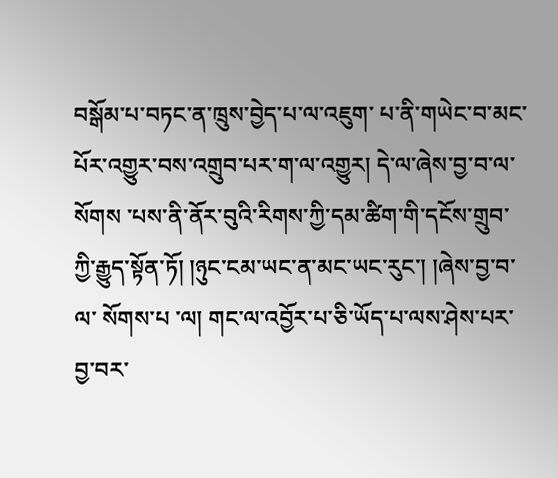བསྒོམ་པ་བཏང་ན་ཁྲུས་བྱེད་པ་ལ་འཇུག་ པ་ནི་གཡེང་བ་མང་པོར་འགྱུར་བས་འགྲུབ་པར་ག་ལ་འགྱུར། དེ་ལ་ཞེས་བྱ་བ་ལ་སོགས ་པས་ནི་ནོར་བུའི་རིགས་ཀྱི་དམ་ཚིག་གི་དངོས་གྲུབ་ཀྱི་རྒྱུད་སྟོན་ཏོ། །ཉུང་ངམ་ཡང་ན་མང་ཡང་རུང་། །ཞེས་བྱ་བ་ལ་ སོགས་པ ་ལ། གང་ལ་འབྱོར་པ་ཅི་ཡོད་པ་ལས་ཤེས་པར་བྱ་བར་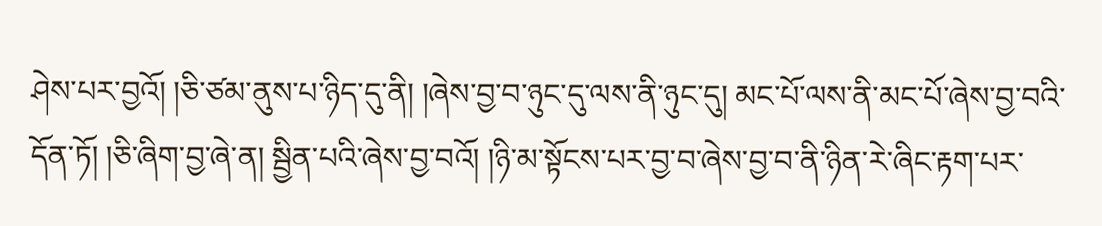ཤེས་པར་བྱའོ། །ཅི་ཙམ་ནུས་པ་ཉིད་དུ་ནི། །ཞེས་བྱ་བ་ཉུང་དུ་ལས་ནི་ཉུང་དུ། མང་པོ་ལས་ནི་མང་པོ་ཞེས་བྱ་བའི་དོན་ཏོ། །ཅི་ཞིག་བྱ་ཞེ་ན། སྦྱིན་པའི་ཞེས་བྱ་བའོ། །ཉི་མ་སྟོངས་པར་བྱ་བ་ཞེས་བྱ་བ་ནི་ཉིན་རེ་ཞིང་རྟག་པར་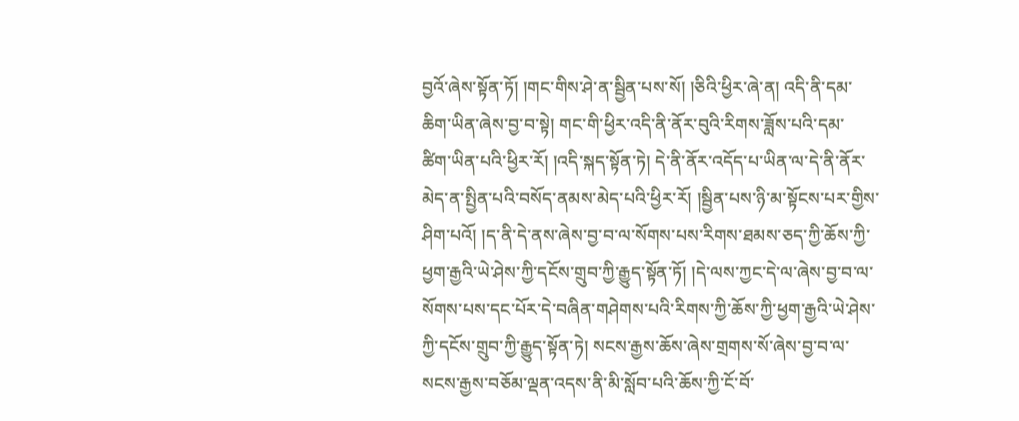བྱའོ་ཞེས་སྟོན་ཏོ། །གང་གིས་ཤེ་ན་སྦྱིན་པས་སོ། །ཅིའི་ཕྱིར་ཞེ་ན། འདི་ནི་དམ་ཆིག་ཡིན་ཞེས་བྱ་བ་སྟེ། གང་གི་ཕྱིར་འདི་ནི་ནོར་བུའི་རིགས་ཟློས་པའི་དམ་
ཚིག་ཡིན་པའི་ཕྱིར་རོ། །འདི་སྐད་སྟོན་ཏེ། དེ་ནི་ནོར་འདོད་པ་ཡིན་ལ་དེ་ནི་ནོར་མེད་ན་སྤྱིན་པའི་བསོད་ནམས་མེད་པའི་ཕྱིར་རོ། །སྦྱིན་པས་ཉི་མ་སྟོངས་པར་གྱིས་ཤིག་པའོ། །ད་ནི་དེ་ནས་ཞེས་བྱ་བ་ལ་སོགས་པས་རིགས་ཐམས་ཅད་ཀྱི་ཆོས་ཀྱི་ཕྱག་རྒྱའི་ཡེ་ཤེས་ཀྱི་དངོས་གྲུབ་ཀྱི་རྒྱུད་སྟོན་ཏོ། །དེ་ལས་ཀྱང་དེ་ལ་ཞེས་བྱ་བ་ལ་སོགས་པས་དང་པོར་དེ་བཞིན་གཤེགས་པའི་རིགས་ཀྱི་ཆོས་ཀྱི་ཕྱག་རྒྱའི་ཡེ་ཤེས་ཀྱི་དངོས་གྲུབ་ཀྱི་རྒྱུད་སྟོན་ཏེ། སངས་རྒྱས་ཆོས་ཞེས་གྲགས་སོ་ཞེས་བྱ་བ་ལ་སངས་རྒྱས་བཅོམ་ལྡན་འདས་ནི་མི་སློབ་པའི་ཆོས་ཀྱི་ངོ་བོ་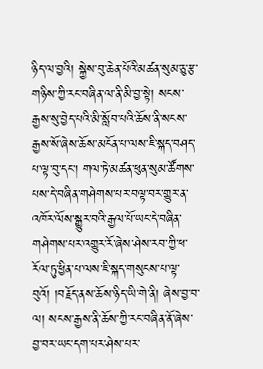ཉིད་ལ་བྱའི། སྐྱེས་བུ་ཆེན་པོའི་མཚན་སུམ་ཅུ་རྩ་གཉིས་ཀྱི་རང་བཞིན་ལ་ནི་མི་བྱ་སྟེ། སངས་རྒྱས་སུ་བྱེད་པའི་མི་སློབ་པའི་ཆོས་ནི་སངས་རྒྱས་སོ་ཞེས་ཆོས་མངོན་པ་ལས་ཇི་སྐད་བཤད་པ་ལྟ་བུ་དང་། གལ་ཏེ་མཚན་ཕུན་སུམ་ཚོགས་པས་དེ་བཞིན་གཤེགས་པར་བལྟ་བར་གྱུར་ན་འཁོར་ལོས་སྒྱུར་བའི་རྒྱལ་པོ་ཡང་དེ་བཞིན་གཤེགས་པར་འགྱུར་རོ་ཞེས་ཤེས་རབ་ཀྱི་ཕ་རོལ་ཏུ་ཕྱིན་པ་ལས་ཇི་སྐད་གསུངས་པ་ལྟ་བུའོ། །བརྗོད་ནས་ཆོས་ཉིད་ཡི་གེ་ནི། ཞེས་བྱ་བ་ལ། སངས་རྒྱས་ནི་ཆོས་ཀྱི་རང་བཞིན་ནོ་ཞེས་བྱ་བར་ཡང་དག་པར་ཤེས་པར་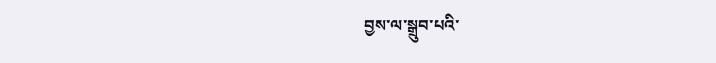བྱས་ལ་སྒྲུབ་པའི་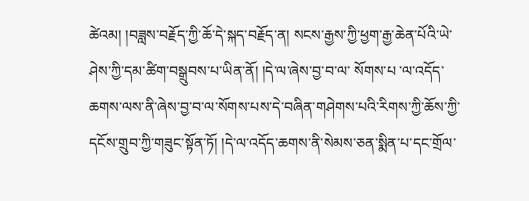ཚེའམ། །བཟླས་བརྗོད་ཀྱི་ཆོ་དེ་སྐད་བརྗོད་ན། སངས་རྒྱས་ཀྱི་ཕྱག་རྒྱ་ཆེན་པོའི་ཡེ་ཤེས་ཀྱི་དམ་ཚིག་བསྒྲུབས་པ་ཡིན་ནོ། །དེ་ལ་ཞེས་བྱ་བ་ལ་ སོགས་པ ་ལ་འདོད་ཆགས་ལས་ནི་ཞེས་བྱ་བ་ལ་སོགས་པས་དེ་བཞིན་གཤེགས་པའི་རིགས་ཀྱི་ཆོས་ཀྱི་དངོས་གྲུབ་ཀྱི་གཟུང་སྟོན་ཏོ། །དེ་ལ་འདོད་ཆགས་ནི་སེམས་ཅན་སྨིན་པ་དང་གྲོལ་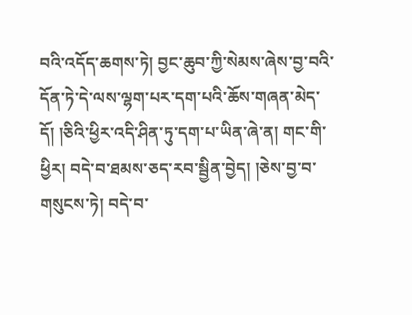བའི་འདོད་ཆགས་ཏེ། བྱང་ཆུབ་ཀྱི་སེམས་ཞེས་བྱ་བའི་དོན་ཏེ་དེ་ལས་ལྷག་པར་དག་པའི་ཆོས་གཞན་མེད་དོ། །ཅིའི་ཕྱིར་འདི་ཤིན་ཏུ་དག་པ་ཡིན་ཞེ་ན། གང་གི་ཕྱིར། བདེ་བ་ཐམས་ཅད་རབ་སྦྱིན་བྱེད། །ཅེས་བྱ་བ་གསུངས་ཏེ། བདེ་བ་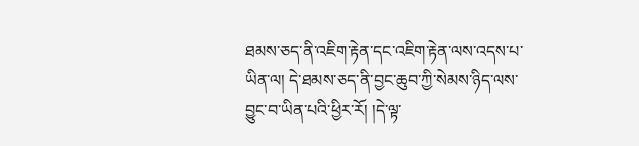ཐམས་ཅད་ནི་འཇིག་རྟེན་དང་འཇིག་རྟེན་ལས་འདས་པ་ཡིན་ལ། དེ་ཐམས་ཅད་ནི་བྱང་ཆུབ་ཀྱི་སེམས་ཉིད་ལས་བྱུང་བ་ཡིན་པའི་ཕྱིར་རོ། །དེ་ལྟ་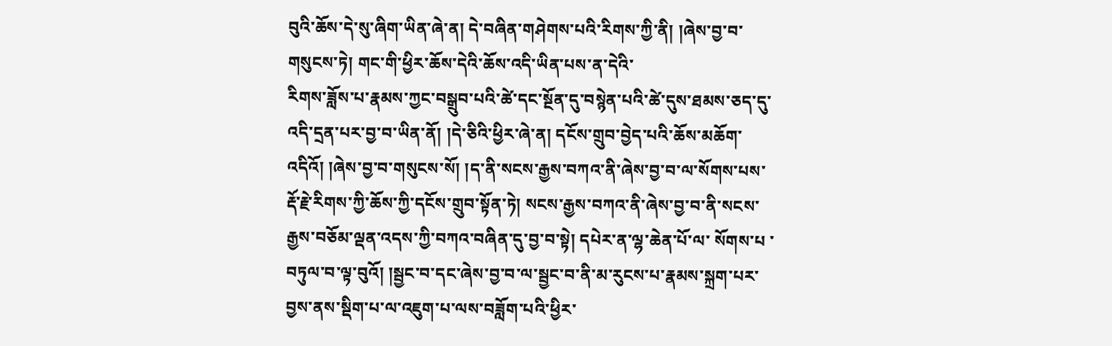བུའི་ཆོས་དེ་སུ་ཞིག་ཡིན་ཞེ་ན། དེ་བཞིན་གཤེགས་པའི་རིགས་ཀྱི་ནི། །ཞེས་བྱ་བ་གསུངས་ཏེ། གང་གི་ཕྱིར་ཆོས་དེའི་ཆོས་འདི་ཡིན་པས་ན་དེའི་
རིགས་ཟློས་པ་རྣམས་ཀྱང་བསྒྲུབ་པའི་ཚེ་དང་སྔོན་དུ་བསྙེན་པའི་ཚེ་དུས་ཐམས་ཅད་དུ་འདི་དྲན་པར་བྱ་བ་ཡིན་ནོ། །དེ་ཅིའི་ཕྱིར་ཞེ་ན། དངོས་གྲུབ་བྱེད་པའི་ཆོས་མཆོག་འདིའོ། །ཞེས་བྱ་བ་གསུངས་སོ། །ད་ནི་སངས་རྒྱས་བཀའ་ནི་ཞེས་བྱ་བ་ལ་སོགས་པས་རྡོ་རྗེ་རིགས་ཀྱི་ཆོས་ཀྱི་དངོས་གྲུབ་སྟོན་ཏེ། སངས་རྒྱས་བཀའ་ནི་ཞེས་བྱ་བ་ནི་སངས་རྒྱས་བཅོམ་ལྡན་འདས་ཀྱི་བཀའ་བཞིན་དུ་བྱ་བ་སྟེ། དཔེར་ན་ལྷ་ཆེན་པོ་ལ་ སོགས་པ ་བཏུལ་བ་ལྟ་བུའོ། །སྦྱང་བ་དང་ཞེས་བྱ་བ་ལ་སྦྱང་བ་ནི་མ་རུངས་པ་རྣམས་སྐྲག་པར་བྱས་ནས་སྡིག་པ་ལ་འཇུག་པ་ལས་བཟློག་པའི་ཕྱིར་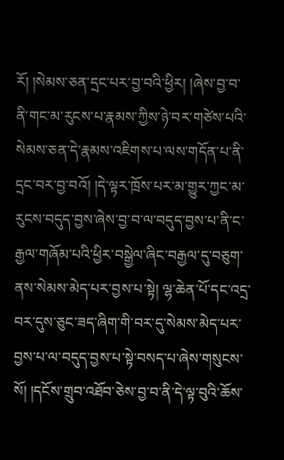རོ། །སེམས་ཅན་དྲང་པར་བྱ་བའི་ཕྱིར། །ཞེས་བྱ་བ་ནི་གང་མ་རུངས་པ་རྣམས་ཀྱིས་ཉེ་བར་གཙེས་པའི་སེམས་ཅན་དེ་རྣམས་འཇིགས་པ་ལས་གདོན་པ་ནི་དྲང་བར་བྱ་བའོ། །དེ་ལྟར་ཁྲོས་པར་མ་གྱུར་ཀྱང་མ་རུངས་བདུད་བྱས་ཞེས་བྱ་བ་ལ་བདུད་བྱས་པ་ནི་ང་རྒྱལ་གཞོམ་པའི་ཕྱིར་བསྒྱེལ་ཞིང་བརྒྱལ་དུ་བཅུག་ནས་སེམས་མེད་པར་བྱས་པ་སྟེ། ལྷ་ཆེན་པོ་དང་འདྲ་བར་དུས་ཅུང་ཟད་ཞིག་གི་བར་དུ་སེམས་མེད་པར་བྱས་པ་ལ་བདུད་བྱས་པ་སྟེ་བསད་པ་ཞེས་གསུངས་སོ། །དངོས་གྲུབ་འཐོབ་ཅེས་བྱ་བ་ནི་དེ་ལྟ་བུའི་ཆོས་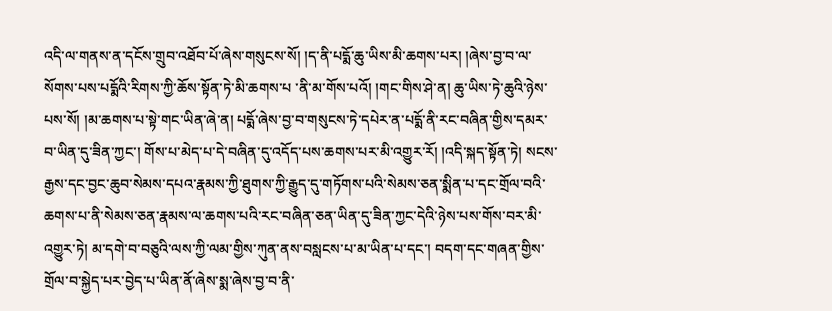འདི་ལ་གནས་ན་དངོས་གྲུབ་འཐོབ་པོ་ཞེས་གསུངས་སོ། །ད་ནི་པདྨོ་ཆུ་ཡིས་མི་ཆགས་པར། །ཞེས་བྱ་བ་ལ་ སོགས་པས་པདྨོའི་རིགས་ཀྱི་ཆོས་སྟོན་ཏེ་མི་ཆགས་པ ་ནི་མ་གོས་པའོ། །གང་གིས་ཤེ་ན། ཆུ་ཡིས་ཏེ་ཆུའི་ཉེས་པས་སོ། །མ་ཆགས་པ་སྟེ་གང་ཡིན་ཞེ་ན། པདྨོ་ཞེས་བྱ་བ་གསུངས་ཏེ་དཔེར་ན་པདྨོ་ནི་རང་བཞིན་གྱིས་དམར་བ་ཡིན་དུ་ཟིན་ཀྱང་། གོས་པ་མེད་པ་དེ་བཞིན་དུ་འདོད་པས་ཆགས་པར་མི་འགྱུར་རོ། །འདི་སྐད་སྟོན་ཏེ། སངས་རྒྱས་དང་བྱང་ཆུབ་སེམས་དཔའ་རྣམས་ཀྱི་ཐུགས་ཀྱི་རྒྱུད་དུ་གཏོགས་པའི་སེམས་ཅན་སྨིན་པ་དང་གྲོལ་བའི་ཆགས་པ་ནི་སེམས་ཅན་རྣམས་ལ་ཆགས་པའི་རང་བཞིན་ཅན་ཡིན་དུ་ཟིན་ཀྱང་དེའི་ཉེས་པས་གོས་བར་མི་འགྱུར་ཏེ། མ་དགེ་བ་བཅུའི་ལས་ཀྱི་ལམ་གྱིས་ཀུན་ནས་བསླངས་པ་མ་ཡིན་པ་དང་། བདག་དང་གཞན་གྱིས་གྲོལ་བ་སྐྱེད་པར་བྱེད་པ་ཡིན་ནོ་ཞེས་སྨ་ཞེས་བྱ་བ་ནི་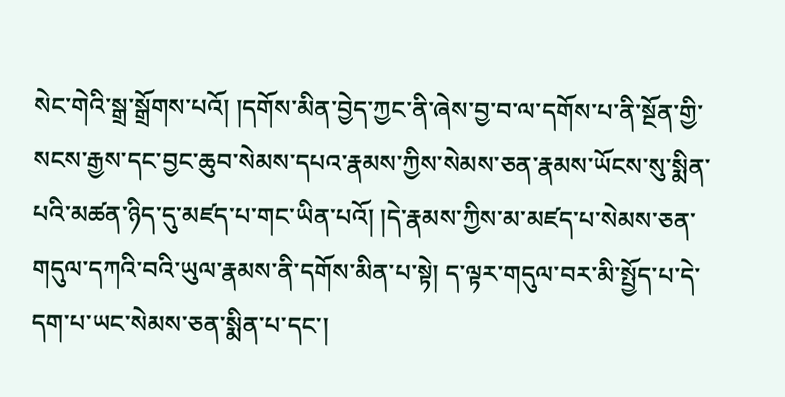སེང་གེའི་སྒྲ་སྒྲོགས་པའོ། །དགོས་མིན་བྱེད་ཀྱང་ནི་ཞེས་བྱ་བ་ལ་དགོས་པ་ནི་སྔོན་གྱི་
སངས་རྒྱས་དང་བྱང་ཆུབ་སེམས་དཔའ་རྣམས་ཀྱིས་སེམས་ཅན་རྣམས་ཡོངས་སུ་སྨིན་པའི་མཚན་ཉིད་དུ་མཛད་པ་གང་ཡིན་པའོ། །དེ་རྣམས་ཀྱིས་མ་མཛད་པ་སེམས་ཅན་གདུལ་དཀའི་བའི་ཡུལ་རྣམས་ནི་དགོས་མིན་པ་སྟེ། ད་ལྟར་གདུལ་བར་མི་སྤྱོད་པ་དེ་དག་པ་ཡང་སེམས་ཅན་སྨིན་པ་དང་།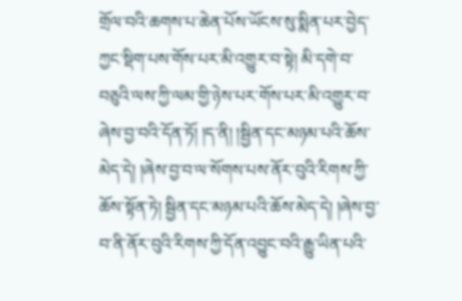གྲོལ་བའི་ཆགས་པ་ཆེན་པོས་ཡོངས་སུ་སྨིན་པར་བྱེད་ཀྱང་སྡིག་པས་གོས་པར་མི་འགྱུར་བ་སྟེ། མི་དགེ་བ་བཅུའི་ལས་ཀྱི་ལམ་གྱི་ཉེས་པར་གོས་པར་མི་འགྱུར་བ་ཞེས་བྱ་བའི་དོན་ཏོ། །ད་ནི། །སྦྱིན་དང་མཉམ་པའི་ཆོས་མེད་དེ། །ཞེས་བྱ་བ་ལ་སོགས་པས་ནོར་བུའི་རིགས་ཀྱི་ཆོས་སྟོན་ཏེ། སྦྱིན་དང་མཉམ་པའི་ཆོས་མེད་དེ། །ཞེས་བྱ་བ་ནི་ནོར་བུའི་རིགས་ཀྱི་དོན་འབྱུང་བའི་རྒྱུ་ཡིན་པའི་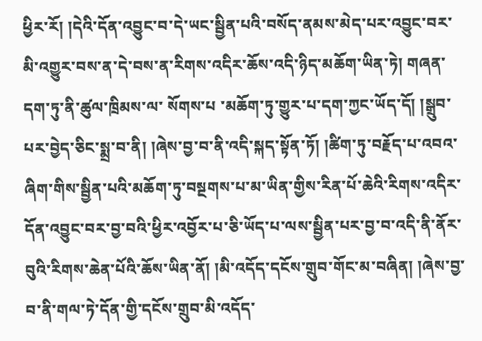ཕྱིར་རོ། །དེའི་དོན་འབྱུང་བ་དེ་ཡང་སྦྱིན་པའི་བསོད་ནམས་མེད་པར་འབྱུང་བར་མི་འགྱུར་བས་ན་དེ་བས་ན་རིགས་འདིར་ཆོས་འདི་ཉིད་མཆོག་ཡིན་ཏེ། གཞན་དག་ཏུ་ནི་ཚུལ་ཁྲིམས་ལ་ སོགས་པ ་མཆོག་ཏུ་གྱུར་པ་དག་ཀྱང་ཡོད་དོ། །སྒྲུབ་པར་བྱེད་ཅིང་སྨྲ་བ་ནི། །ཞེས་བྱ་བ་ནི་འདི་སྐད་སྟོན་ཏོ། །ཚིག་ཏུ་བརྗོད་པ་འབའ་ཞིག་གིས་སྦྱིན་པའི་མཆོག་ཏུ་བསྔགས་པ་མ་ཡིན་གྱིས་རིན་པོ་ཆེའི་རིགས་འདིར་དོན་འབྱུང་བར་བྱ་བའི་ཕྱིར་འབྱོར་པ་ཅི་ཡོད་པ་ལས་སྦྱིན་པར་བྱ་བ་འདི་ནི་ནོར་བུའི་རིགས་ཆེན་པོའི་ཆོས་ཡིན་ནོ། །མི་འདོད་དངོས་གྲུབ་གོང་མ་བཞིན། །ཞེས་བྱ་བ་ནི་གལ་ཏེ་དོན་གྱི་དངོས་གྲུབ་མི་འདོད་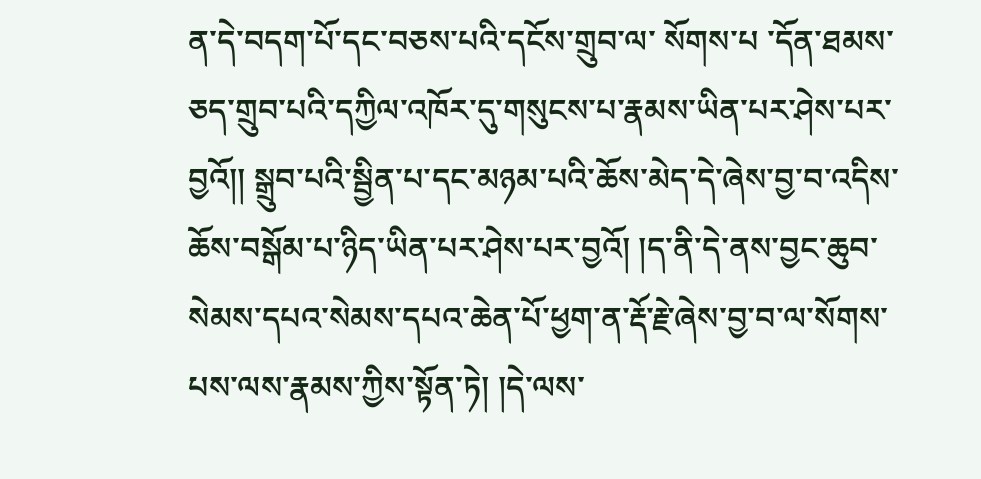ན་དེ་བདག་པོ་དང་བཅས་པའི་དངོས་གྲུབ་ལ་ སོགས་པ ་དོན་ཐམས་ཅད་གྲུབ་པའི་དཀྱིལ་འཁོར་དུ་གསུངས་པ་རྣམས་ཡིན་པར་ཤེས་པར་བྱའོ།། སྒྲུབ་པའི་སྦྱིན་པ་དང་མཉམ་པའི་ཆོས་མེད་དེ་ཞེས་བྱ་བ་འདིས་ཆོས་བསྒོམ་པ་ཉིད་ཡིན་པར་ཤེས་པར་བྱའོ། །ད་ནི་དེ་ནས་བྱང་ཆུབ་སེམས་དཔའ་སེམས་དཔའ་ཆེན་པོ་ཕྱག་ན་རྡོ་རྗེ་ཞེས་བྱ་བ་ལ་སོགས་པས་ལས་རྣམས་ཀྱིས་སྟོན་ཏེ། །དེ་ལས་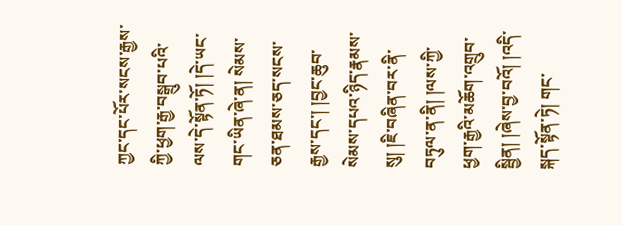ཀྱང་དང་པོར་སངས་རྒྱས་ཀྱི་ཕྱག་རྒྱ་བསྒྲུབ་པའི་ལས་དེ་སྟོན་ཏོ། །དེ་ཡང་གང་ཡིན་ཞེ་ན། སེམས་ཅན་ཐམས་ཅད་སངས་རྒྱས་དང་། །བྱང་ཆུབ་སེམས་དཔའ་ཉིད་རྣམས་སུ། །ཇི་བཞིན་བར་ནི་བཏུལ་ན་ནི། །ལས་ཀྱི་ཕྱག་རྒྱའི་མཆོག་འགྲུབ་སྦྱིན། །ཞེས་བྱ་བའོ། །འདི་སྐད་སྟོན་ཏེ། གང་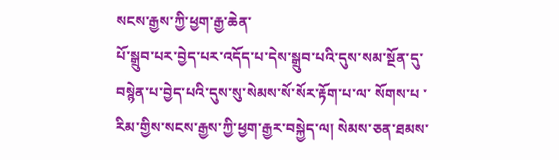སངས་རྒྱས་ཀྱི་ཕྱག་རྒྱ་ཆེན་
པོ་སྒྲུབ་པར་བྱེད་པར་འདོད་པ་དེས་སྒྲུབ་པའི་དུས་སམ་སྔོན་དུ་བསྙེན་པ་བྱེད་པའི་དུས་སུ་སེམས་སོ་སོར་རྟོག་པ་ལ་ སོགས་པ ་རིམ་གྱིས་སངས་རྒྱས་ཀྱི་ཕྱག་རྒྱར་བསྐྱེད་ལ། སེམས་ཅན་ཐམས་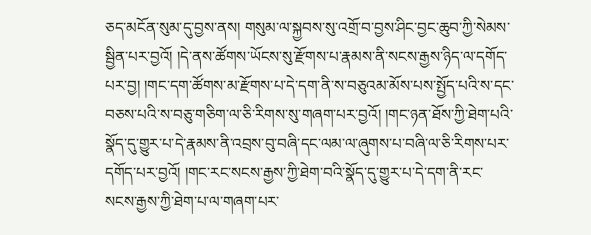ཅད་མངོན་སུམ་དུ་བྱས་ནས། གསུམ་ལ་སྐྱབས་སུ་འགྲོ་བ་བྱས་ཤིང་བྱང་ཆུབ་ཀྱི་སེམས་སྦྱིན་པར་བྱའོ། །དེ་ནས་ཚོགས་ཡོངས་སུ་རྫོགས་པ་རྣམས་ནི་སངས་རྒྱས་ཉིད་ལ་དགོད་པར་བྱ། །གང་དག་ཚོགས་མ་རྫོགས་པ་དེ་དག་ནི་ས་བཅུའམ་མོས་པས་སྤྱོད་པའི་ས་དང་བཅས་པའི་ས་བཅུ་གཅིག་ལ་ཅི་རིགས་སུ་གཞག་པར་བྱའོ། །གང་ཉན་ཐོས་ཀྱི་ཐེག་པའི་སྣོད་དུ་གྱུར་པ་དེ་རྣམས་ནི་འབྲས་བུ་བཞི་དང་ལམ་ལ་ཞུགས་པ་བཞི་ལ་ཅི་རིགས་པར་དགོད་པར་བྱའོ། །གང་རང་སངས་རྒྱས་ཀྱི་ཐེག་བའི་སྣོད་དུ་གྱུར་པ་དེ་དག་ནི་རང་སངས་རྒྱས་ཀྱི་ཐེག་པ་ལ་གཞག་པར་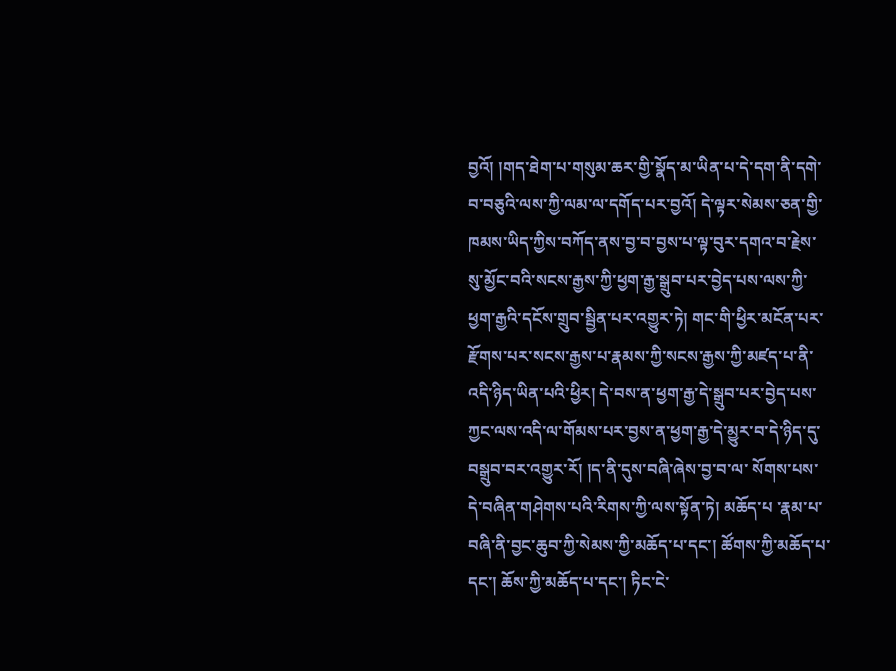བྱའོ། །གད་ཐེག་པ་གསུམ་ཆར་གྱི་སྣོད་མ་ཡིན་པ་དེ་དག་ནི་དགེ་བ་བཅུའི་ལས་ཀྱི་ལམ་ལ་དགོད་པར་བྱའོ། དེ་ལྟར་སེམས་ཅན་གྱི་ཁམས་ཡིད་ཀྱིས་བཀོད་ནས་བྱ་བ་བྱས་པ་ལྟ་བུར་དགའ་བ་རྗེས་སུ་མྱོང་བའི་སངས་རྒྱས་ཀྱི་ཕྱག་རྒྱ་སྒྲུབ་པར་བྱེད་པས་ལས་ཀྱི་ཕྱག་རྒྱའི་དངོས་གྲུབ་སྦྱིན་པར་འགྱུར་ཏེ། གང་གི་ཕྱིར་མངོན་པར་རྫོགས་པར་སངས་རྒྱས་པ་རྣམས་ཀྱི་སངས་རྒྱས་ཀྱི་མཛད་པ་ནི་འདི་ཉིད་ཡིན་པའི་ཕྱིར། དེ་བས་ན་ཕྱག་རྒྱ་དེ་སྒྲུབ་པར་བྱེད་པས་ཀྱང་ལས་འདི་ལ་གོམས་པར་བྱས་ན་ཕྱག་རྒྱ་དེ་མྱུར་བ་དེ་ཉིད་དུ་བསྒྲུབ་བར་འགྱུར་རོ། །ད་ནི་དུས་བཞི་ཞེས་བྱ་བ་ལ་ སོགས་པས་དེ་བཞིན་གཤེགས་པའི་རིགས་ཀྱི་ལས་སྟོན་ཏེ། མཆོད་པ ་རྣམ་པ་བཞི་ནི་བྱང་ཆུབ་ཀྱི་སེམས་ཀྱི་མཆོད་པ་དང་། ཚོགས་ཀྱི་མཆོད་པ་དང་། ཆོས་ཀྱི་མཆོད་པ་དང་། ཏིང་ངེ་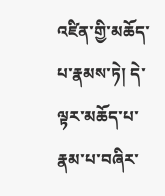འཛིན་གྱི་མཆོད་པ་རྣམས་ཏེ། དེ་ལྟར་མཆོད་པ་རྣམ་པ་བཞིར་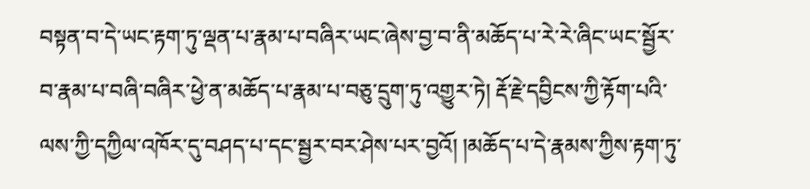བསྟན་བ་དེ་ཡང་རྟག་ཏུ་ལྡན་པ་རྣམ་པ་བཞིར་ཡང་ཞེས་བྱ་བ་ནི་མཆོད་པ་རེ་རེ་ཞིང་ཡང་སྦྱོར་བ་རྣམ་པ་བཞི་བཞིར་ཕྱེ་ན་མཆོད་པ་རྣམ་པ་བཅུ་དྲུག་ཏུ་འགྱུར་ཏེ། རྡོ་རྗེ་དབྱིངས་ཀྱི་རྟོག་པའི་ལས་ཀྱི་དཀྱིལ་འཁོར་དུ་བཤད་པ་དང་སྦྱར་བར་ཤེས་པར་བྱའོ། །མཆོད་པ་དེ་རྣམས་ཀྱིས་རྟག་ཏུ་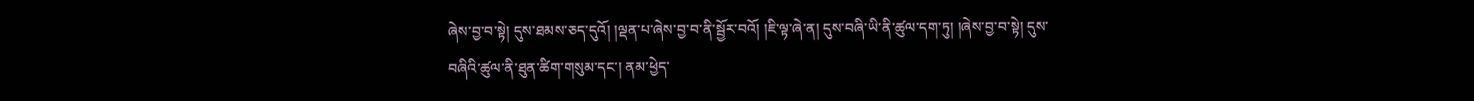ཞེས་བྱ་བ་སྟེ། དུས་ཐམས་ཅད་དུའོ། །ལྡན་པ་ཞེས་བྱ་བ་ནི་སྦྱོར་བའོ། །ཇི་ལྟ་ཞེ་ན། དུས་བཞི་ཡི་ནི་ཚུལ་དག་ཏུ། །ཞེས་བྱ་བ་སྟེ། དུས་
བཞིའི་ཚུལ་ནི་ཐུན་ཚིག་གསུམ་དང་། ནམ་ཕྱེད་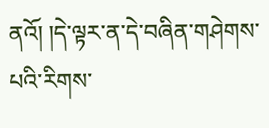ནའོ། །དེ་ལྟར་ན་དེ་བཞིན་གཤེགས་པའི་རིགས་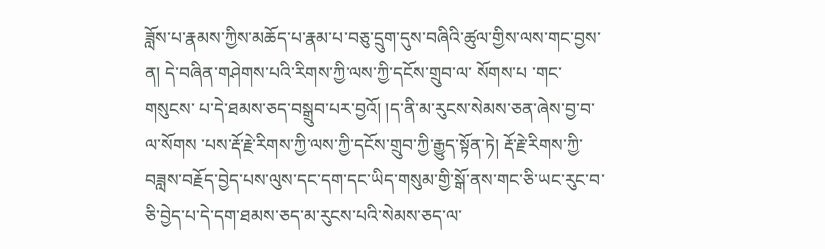ཟློས་པ་རྣམས་ཀྱིས་མཆོད་པ་རྣམ་པ་བཅུ་དྲུག་དུས་བཞིའི་ཚུལ་གྱིས་ལས་གང་བྱས་ན། དེ་བཞིན་གཤེགས་པའི་རིགས་ཀྱི་ལས་ཀྱི་དངོས་གྲུབ་ལ་ སོགས་པ ་གང་གསུངས་ པ་དེ་ཐམས་ཅད་བསྒྲུབ་པར་བྱའོ། །ད་ནི་མ་རུངས་སེམས་ཅན་ཞེས་བྱ་བ་ལ་སོགས ་པས་རྡོ་རྗེ་རིགས་ཀྱི་ལས་ཀྱི་དངོས་གྲུབ་ཀྱི་རྒྱུད་སྟོན་ཏེ། རྡོ་རྗེ་རིགས་ཀྱི་བཟླས་བརྗོད་བྱེད་པས་ལུས་དང་དག་དང་ཡིད་གསུམ་གྱི་སྒོ་ནས་གང་ཅི་ཡང་རུང་བ་ཅི་བྱེད་པ་དེ་དག་ཐམས་ཅད་མ་རུངས་པའི་སེམས་ཅད་ལ་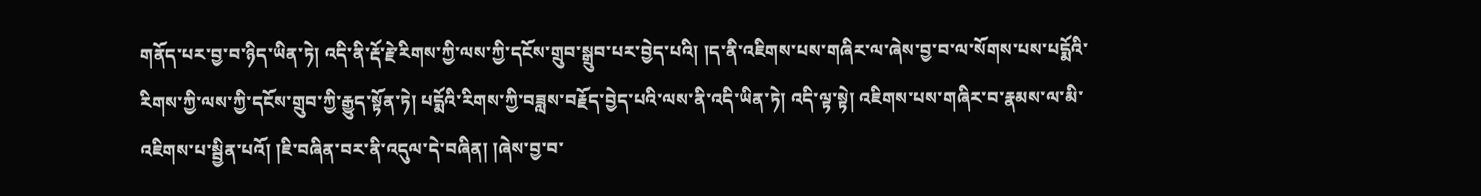གནོད་པར་བྱ་བ་ཉིད་ཡིན་ཏེ། འདི་ནི་རྡོ་རྗེ་རིགས་ཀྱི་ལས་ཀྱི་དངོས་གྲུབ་སྒྲུབ་པར་བྱེད་པའི། །ད་ནི་འཇིགས་པས་གཞིར་ལ་ཞེས་བྱ་བ་ལ་སོགས་པས་པདྨོའི་རིགས་ཀྱི་ལས་ཀྱི་དངོས་གྲུབ་ཀྱི་རྒྱུད་སྟོན་ཏེ། པདྨོའི་རིགས་ཀྱི་བཟླས་བརྗོད་བྱེད་པའི་ལས་ནི་འདི་ཡིན་ཏེ། འདི་ལྟ་སྟེ། འཇིགས་པས་གཞིར་བ་རྣམས་ལ་མི་འཇིགས་པ་སྦྱིན་པའོ། །ཇི་བཞིན་བར་ནི་འདུལ་དེ་བཞིན། །ཞེས་བྱ་བ་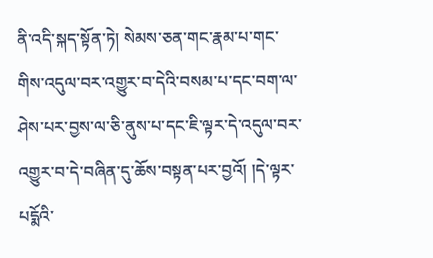ནི་འདི་སྐད་སྟོན་ཏེ། སེམས་ཅན་གང་རྣམ་པ་གང་གིས་འདུལ་བར་འགྱུར་བ་དེའི་བསམ་པ་དང་བག་ལ་ཤེས་པར་བྱས་ལ་ཅི་ནུས་པ་དང་ཇི་ལྟར་དེ་འདུལ་བར་འགྱུར་བ་དེ་བཞིན་དུ་ཆོས་བསྟན་པར་བྱའོ། །དེ་ལྟར་པདྨོའི་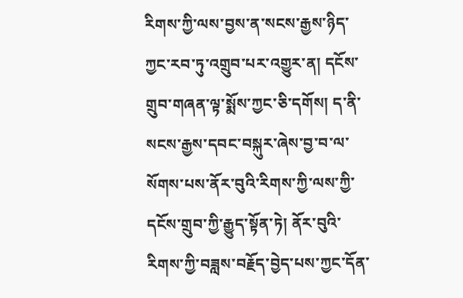རིགས་ཀྱི་ལས་བྱས་ན་སངས་རྒྱས་ཉིད་ཀྱང་རབ་ཏུ་འགྲུབ་པར་འགྱུར་ན། དངོས་གྲུབ་གཞན་ལྟ་སྨོས་ཀྱང་ཅི་དགོས། ད་ནི་སངས་རྒྱས་དབང་བསྐུར་ཞེས་བྱ་བ་ལ་སོགས་པས་ནོར་བུའི་རིགས་ཀྱི་ལས་ཀྱི་དངོས་གྲུབ་ཀྱི་རྒྱུད་སྟོན་ཏེ། ནོར་བུའི་རིགས་ཀྱི་བཟླས་བརྗོད་བྱེད་པས་ཀྱང་དོན་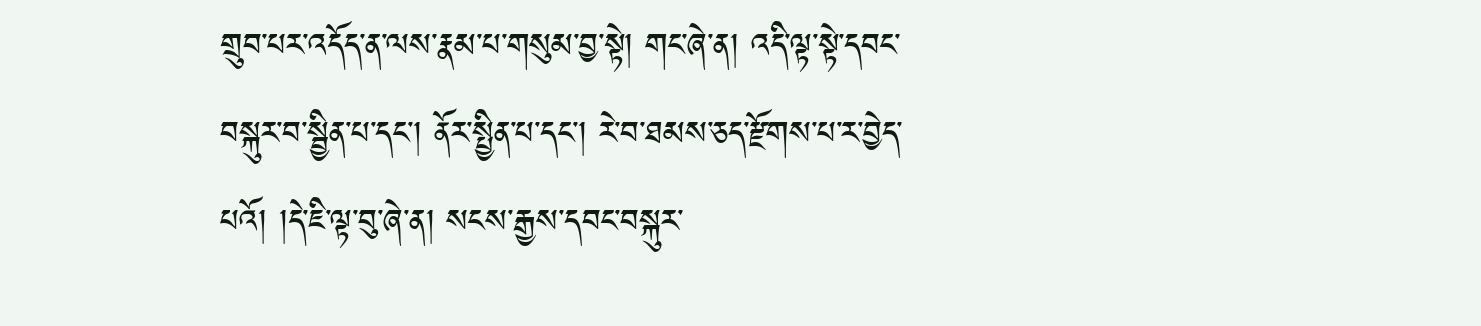གྲུབ་པར་འདོད་ན་ལས་རྣམ་པ་གསུམ་བྱ་སྟེ། གང་ཞེ་ན། འདི་ལྟ་སྟེ་དབང་བསྐུར་བ་སྦྱིན་པ་དང་། ནོར་སྤྱིན་པ་དང་། རེ་བ་ཐམས་ཅད་རྫོགས་པ་ར་བྱེད་པའོ། །དེ་ཇི་ལྟ་བུ་ཞེ་ན། སངས་རྒྱས་དབང་བསྐུར་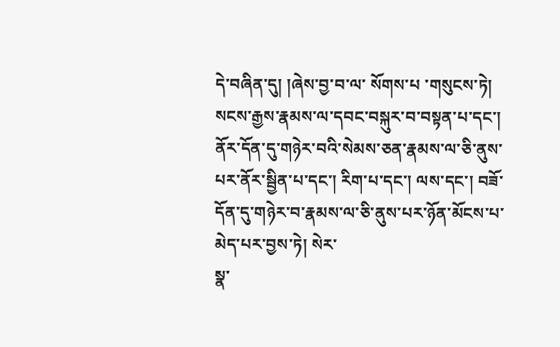དེ་བཞིན་དུ། །ཞེས་བྱ་བ་ལ་ སོགས་པ ་གསུངས་ཏེ། སངས་རྒྱས་རྣམས་ལ་དབང་བསྐུར་བ་བསྟན་པ་དང་། ནོར་དོན་དུ་གཉེར་བའི་སེམས་ཅན་རྣམས་ལ་ཅི་ནུས་པར་ནོར་སྦྱིན་པ་དང་། རིག་པ་དང་། ལས་དང་། བཟོ་དོན་དུ་གཉེར་བ་རྣམས་ལ་ཅི་ནུས་པར་ཉོན་མོངས་པ་མེད་པར་བྱས་ཏེ། སེར་
སྣ་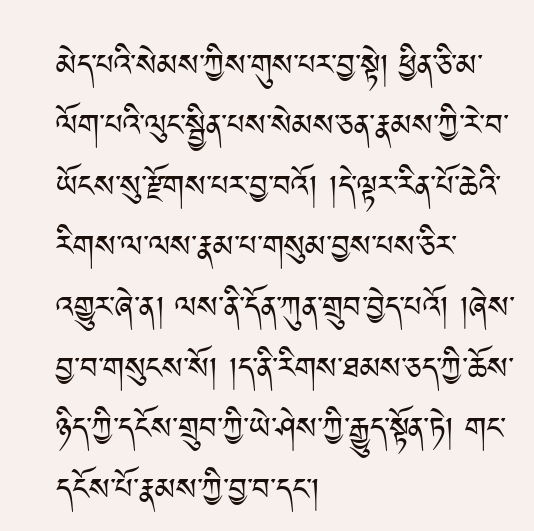མེད་པའི་སེམས་ཀྱིས་གུས་པར་བྱ་སྟེ། ཕྱིན་ཅི་མ་ལོག་པའི་ལུང་སྦྱིན་པས་སེམས་ཅན་རྣམས་ཀྱི་རེ་བ་ཡོངས་སུ་རྫོགས་པར་བྱ་བའོ། །དེ་ལྟར་རིན་པོ་ཆེའི་རིགས་ལ་ལས་རྣམ་པ་གསུམ་བྱས་པས་ཅིར་འགྱུར་ཞེ་ན། ལས་ནི་དོན་ཀུན་གྲུབ་བྱེད་པའོ། །ཞེས་བྱ་བ་གསུངས་སོ། །ད་ནི་རིགས་ཐམས་ཅད་ཀྱི་ཆོས་ཉིད་ཀྱི་དངོས་གྲུབ་ཀྱི་ཡེ་ཤེས་ཀྱི་རྒྱུད་སྟོན་ཏེ། གང་དངོས་པོ་རྣམས་ཀྱི་བྱ་བ་དང་།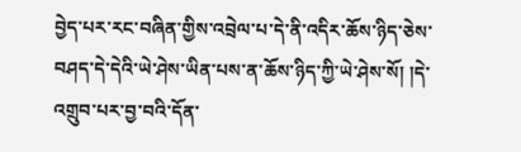བྱེད་པར་རང་བཞིན་གྱིས་འབྲེལ་པ་དེ་ནི་འདིར་ཆོས་ཉིད་ཅེས་བཤད་དེ་དེའི་ཡེ་ཤེས་ཡིན་པས་ན་ཆོས་ཉིད་ཀྱི་ཡེ་ཤེས་སོ། །དེ་འགྲུབ་པར་བྱ་བའི་དོན་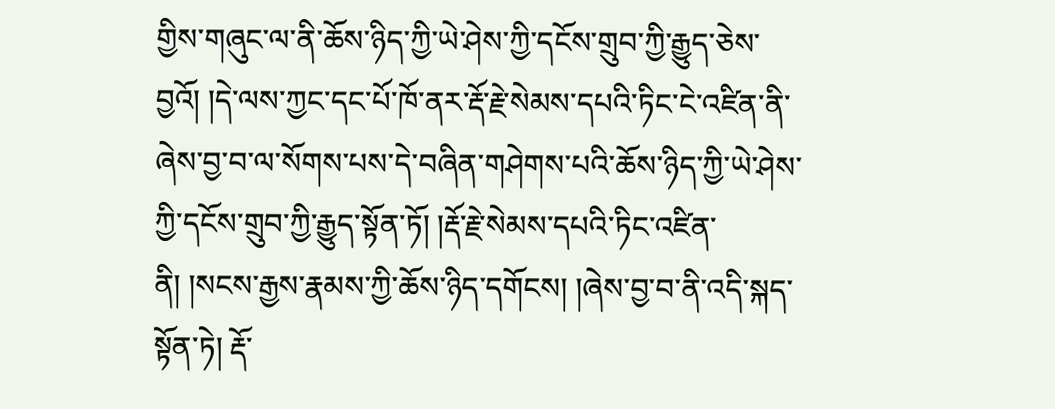གྱིས་གཞུང་ལ་ནི་ཆོས་ཉིད་ཀྱི་ཡེ་ཤེས་ཀྱི་དངོས་གྲུབ་ཀྱི་རྒྱུད་ཅེས་བྱའོ། །དེ་ལས་ཀྱང་དང་པོ་ཁོ་ནར་རྡོ་རྗེ་སེམས་དཔའི་ཏིང་ངེ་འཛིན་ནི་ཞེས་བྱ་བ་ལ་སོགས་པས་དེ་བཞིན་གཤེགས་པའི་ཆོས་ཉིད་ཀྱི་ཡེ་ཤེས་ཀྱི་དངོས་གྲུབ་ཀྱི་རྒྱུད་སྟོན་ཏོ། །རྡོ་རྗེ་སེམས་དཔའི་ཏིང་འཛིན་ནི། །སངས་རྒྱས་རྣམས་ཀྱི་ཆོས་ཉིད་དགོངས། །ཞེས་བྱ་བ་ནི་འདི་སྐད་སྟོན་ཏེ། རྡོ་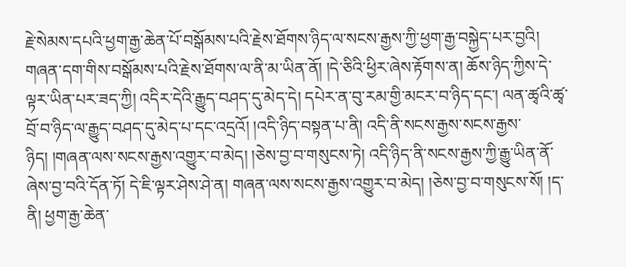རྗེ་སེམས་དཔའི་ཕྱག་རྒྱ་ཆེན་པོ་བསྒོམས་པའི་རྗེས་ཐོགས་ཉིད་ལ་སངས་རྒྱས་ཀྱི་ཕྱག་རྒྱ་བསྐྱེད་པར་བྱའི། གཞན་དག་གིས་བསྒོམས་པའི་རྗེས་ཐོགས་ལ་ནི་མ་ཡིན་ནོ། །དེ་ཅིའི་ཕྱིར་ཞེས་རྟོགས་ན། ཆོས་ཉིད་ཀྱིས་དེ་ལྟར་ཡིན་པར་ཟད་ཀྱི། འདིར་དེའི་རྒྱུད་བཤད་དུ་མེད་དེ། དཔེར་ན་བུ་རམ་གྱི་མངར་བ་ཉིད་དང་། ལན་ཚྭའི་ཚྭ་བྲོ་བ་ཉིད་ལ་རྒྱུད་བཤད་དུ་མེད་པ་དང་འདྲའོ། །འདི་ཉིད་བསྟན་པ་ནི། འདི་ནི་སངས་རྒྱས་སངས་རྒྱས་ཉིད། །གཞན་ལས་སངས་རྒྱས་འགྱུར་བ་མེད། །ཅེས་བྱ་བ་གསུངས་ཏེ། འདི་ཉིད་ནི་སངས་རྒྱས་ཀྱི་རྒྱུ་ཡིན་ནོ་ཞེས་བྱ་བའི་དོན་ཏོ། དེ་ཇི་ལྟར་ཤེས་ཤེ་ན། གཞན་ལས་སངས་རྒྱས་འགྱུར་བ་མེད། །ཅེས་བྱ་བ་གསུངས་སོ། །ད་ནི། ཕྱག་རྒྱ་ཆེན་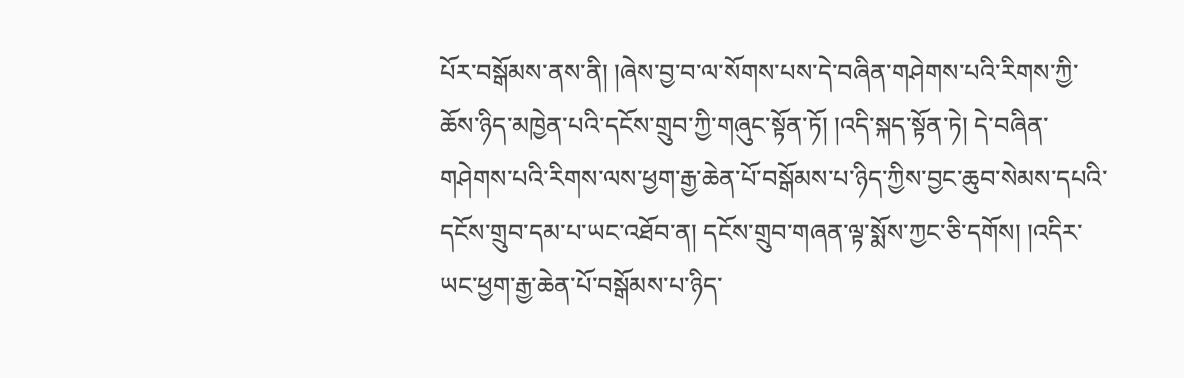པོར་བསྒོམས་ནས་ནི། །ཞེས་བྱ་བ་ལ་སོགས་པས་དེ་བཞིན་གཤེགས་པའི་རིགས་ཀྱི་ཆོས་ཉིད་མཁྱེན་པའི་དངོས་གྲུབ་ཀྱི་གཞུང་སྟོན་ཏོ། །འདི་སྐད་སྟོན་ཏེ། དེ་བཞིན་གཤེགས་པའི་རིགས་ལས་ཕྱག་རྒྱ་ཆེན་པོ་བསྒོམས་པ་ཉིད་ཀྱིས་བྱང་ཆུབ་སེམས་དཔའི་དངོས་གྲུབ་དམ་པ་ཡང་འཐོབ་ན། དངོས་གྲུབ་གཞན་ལྟ་སྨོས་ཀྱང་ཅི་དགོས། །འདིར་ཡང་ཕྱག་རྒྱ་ཆེན་པོ་བསྒོམས་པ་ཉིད་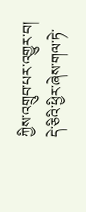ཀྱིས་འགྲུབ་པར་འགྱུར་བ། དེ་ཅིའི་ཕྱིར་ཞེས་གལ་ཏེ་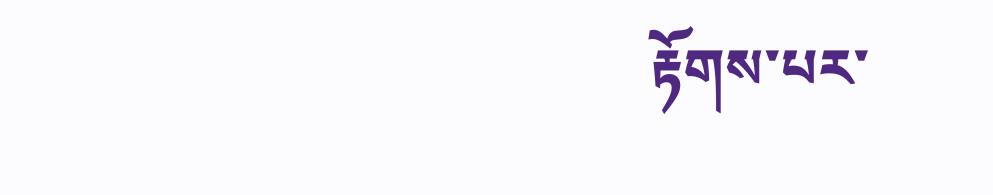རྟོགས་པར་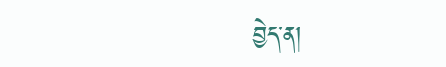བྱེད་ན།